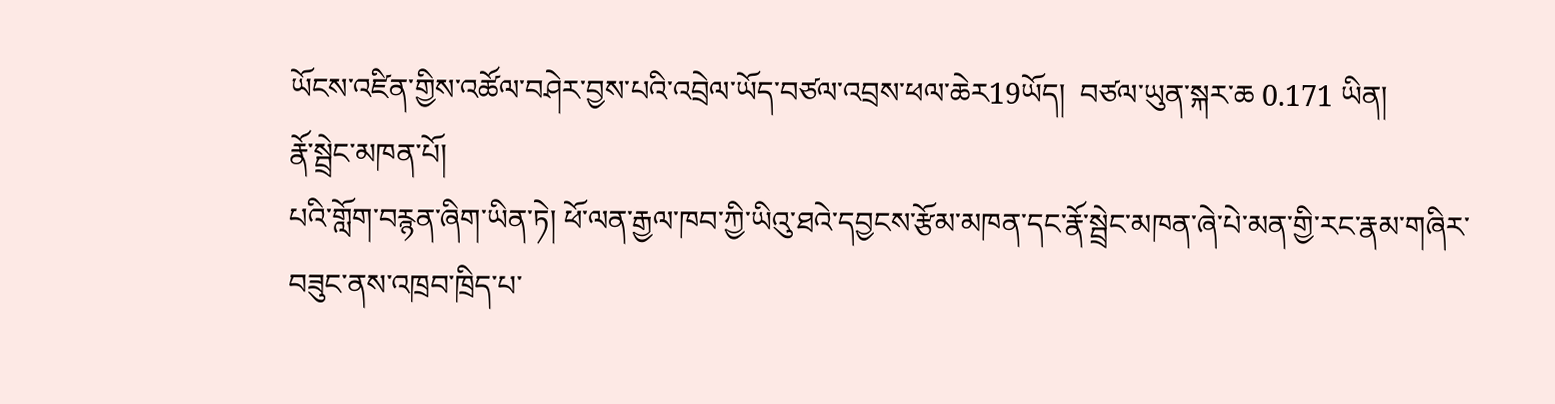ཡོངས་འཛིན་གྱིས་འཚོལ་བཤེར་བྱས་པའི་འབྲེལ་ཡོད་བཙལ་འབྲས་ཕལ་ཆེར19ཡོད།  བཙལ་ཡུན་སྐར་ཆ 0.171 ཡིན།
རྣོ་སྦྲེང་མཁན་པོ།
པའི་གློག་བརྙན་ཞིག་ཡིན་ཏེ། ཕོ་ལན་རྒྱལ་ཁབ་ཀྱི་ཡིའུ་ཐའེ་དབྱངས་རྩོམ་མཁན་དང་རྣོ་སྦྲེང་མཁན་ཞེ་པེ་མན་གྱི་རང་རྣམ་གཞིར་བཟུང་ནས་འཁྲབ་ཁྲིད་པ་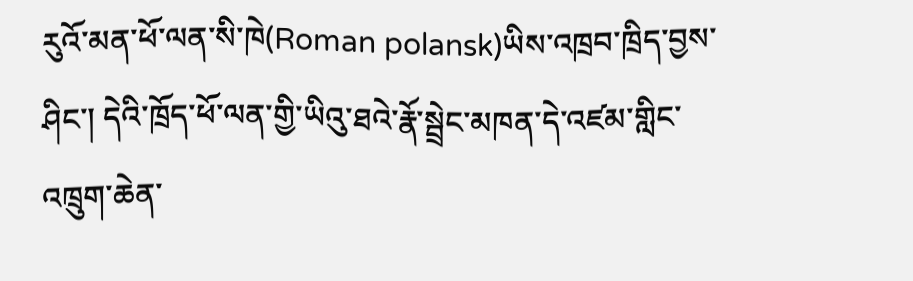རུའོ་མན་ཕོ་ལན་སི་ཁེ(Roman polansk)ཡིས་འཁྲབ་ཁྲིད་བྱས་ཤིང་། དེའི་ཁྲོད་ཕོ་ལན་གྱི་ཡིའུ་ཐའེ་རྣོ་སྦྲེང་མཁན་དེ་འཛམ་གླིང་འཁྲུག་ཆེན་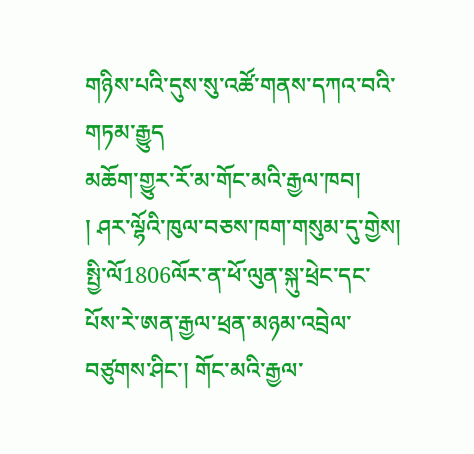གཉིས་པའི་དུས་སུ་འཚོ་གནས་དཀའ་བའི་གཏམ་རྒྱུད
མཆོག་གྱུར་རོ་མ་གོང་མའི་རྒྱལ་ཁབ།
། ཤར་ལྷོའི་ཁུལ་བཅས་ཁག་གསུམ་དུ་གྱེས། སྤྱི་ལོ1806ལོར་ན་ཕོ་ལུན་སྐུ་ཕྲེང་དང་པོས་རེ་ཨན་རྒྱལ་ཕྲན་མཉམ་འབྲེལ་བཙུགས་ཤིང་། གོང་མའི་རྒྱལ་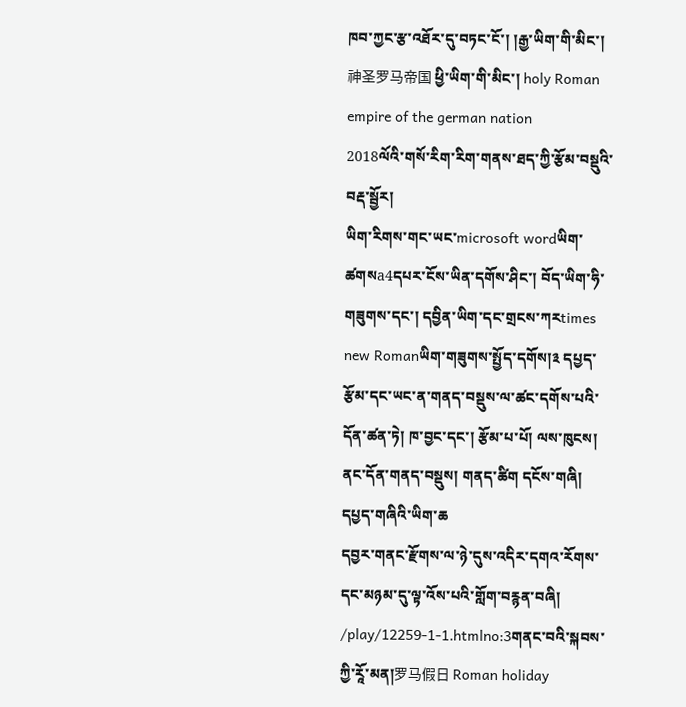ཁབ་ཀྱང་རྩ་འཐོར་དུ་བཏང་ངོ་། །རྒྱ་ཡིག་གི་མིང་། 神圣罗马帝国 ཕྱི་ཡིག་གི་མིང་། holy Roman empire of the german nation
2018ལོའི་གསོ་རིག་རིག་གནས་ཐད་ཀྱི་རྩོམ་བསྡུའི་བརྡ་སྦྱོར།
ཡིག་རིགས་གང་ཡང་microsoft wordཡིག་ཚགསa4དཔར་ངོས་ཡིན་དགོས་ཤིང་། བོད་ཡིག་ཧི་གཟུགས་དང་། དབྱིན་ཡིག་དང་གྲངས་ཀརtimes new Romanཡིག་གཟུགས་སྤྱོད་དགོས།༣ དཔྱད་རྩོམ་དང་ཡང་ན་གནད་བསྡུས་ལ་ཚང་དགོས་པའི་དོན་ཚན་ཏེ། ཁ་བྱང་དང་། རྩོམ་པ་པོ། ལས་ཁུངས། ནང་དོན་གནད་བསྡུས། གནད་ཚིག དངོས་གཞི། དཔྱད་གཞིའི་ཡིག་ཆ
དབྱར་གནང་རྫོགས་ལ་ཉེ་དུས་འདིར་དགའ་རོགས་དང་མཉམ་དུ་ལྟ་འོས་པའི་གློག་བརྙན་བཞི།
/play/12259-1-1.htmlno:3གནང་བའི་སྐབས་ཀྱི་རཱོ་མན།罗马假日 Roman holiday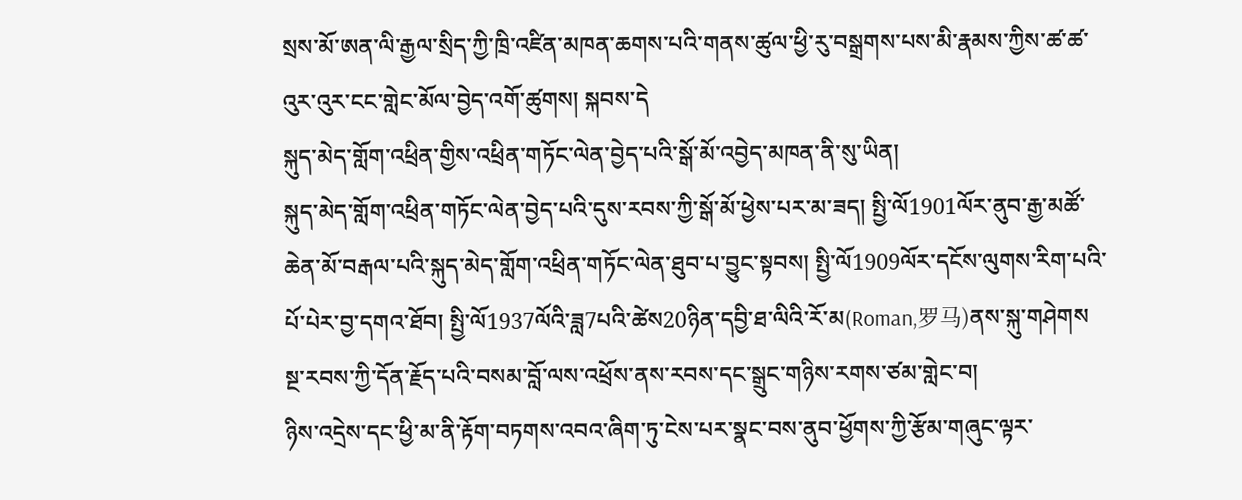སྲས་མོ་ཨན་ལི་རྒྱལ་སྲིད་ཀྱི་ཁྲི་འཛིན་མཁན་ཆགས་པའི་གནས་ཚུལ་ཕྱི་རུ་བསྒྲགས་པས་མི་རྣམས་ཀྱིས་ཚ་ཚ་འུར་འུར་ངང་གླེང་མོལ་བྱེད་འགོ་ཚུགས། སྐབས་དེ
སྐུད་མེད་གློག་འཕྲིན་གྱིས་འཕྲིན་གཏོང་ལེན་བྱེད་པའི་སྒོ་མོ་འབྱེད་མཁན་ནི་སུ་ཡིན།
སྐུད་མེད་གློག་འཕྲིན་གཏོང་ལེན་བྱེད་པའི་དུས་རབས་ཀྱི་སྒོ་མོ་ཕྱེས་པར་མ་ཟད། སྤྱི་ལོ1901ལོར་ནུབ་རྒྱ་མཚོ་ཆེན་མོ་བརྒལ་པའི་སྐུད་མེད་གློག་འཕྲིན་གཏོང་ལེན་ཐུབ་པ་བྱུང་སྟབས། སྤྱི་ལོ1909ལོར་དངོས་ལུགས་རིག་པའི་པོ་པེར་བྱ་དགའ་ཐོབ། སྤྱི་ལོ1937ལོའི་ཟླ7པའི་ཚེས20ཉིན་དབྱི་ཐ་ལིའི་རོ་མ(Roman,罗马)ནས་སྐུ་གཤེགས
སྔ་རབས་ཀྱི་དོན་རྗོད་པའི་བསམ་བློ་ལས་འཕྲོས་ནས་རབས་དང་སྒྲུང་གཉིས་རགས་ཙམ་གླེང་བ།
ཉིས་འདྲེས་དང་ཕྱི་མ་ནི་རྟོག་བཏགས་འབའ་ཞིག་ཏུ་ངེས་པར་སྣང་བས་ནུབ་ཕྱོགས་ཀྱི་རྩོམ་གཞུང་ལྟར་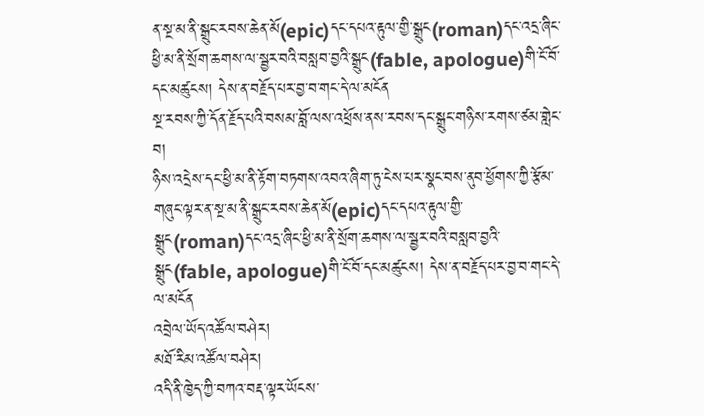ན་སྔ་མ་ནི་སྒྲུང་རབས་ཆེན་མོ(epic)དང་དཔའ་རྟུལ་གྱི་སྒྲུང(roman)དང་འདྲ་ཞིང་ཕྱི་མ་ནི་སྲོག་ཆགས་ལ་སྦྱར་བའི་བསླབ་བྱའི་སྒྲུང(fable, apologue)གི་ངོ་བོ་དང་མཚུངས། དེས་ན་བརྗོད་པར་བྱ་བ་གང་དེ་ལ་མངོན
སྔ་རབས་ཀྱི་དོན་རྗོད་པའི་བསམ་བློ་ལས་འཕྲོས་ནས་རབས་དང་སྒྲུང་གཉིས་རགས་ཙམ་གླེང་བ།
ཉིས་འདྲེས་དང་ཕྱི་མ་ནི་རྟོག་བཏགས་འབའ་ཞིག་ཏུ་ངེས་པར་སྣང་བས་ནུབ་ཕྱོགས་ཀྱི་རྩོམ་གཞུང་ལྟར་ན་སྔ་མ་ནི་སྒྲུང་རབས་ཆེན་མོ(epic)དང་དཔའ་རྟུལ་གྱི་སྒྲུང(roman)དང་འདྲ་ཞིང་ཕྱི་མ་ནི་སྲོག་ཆགས་ལ་སྦྱར་བའི་བསླབ་བྱའི་སྒྲུང(fable, apologue)གི་ངོ་བོ་དང་མཚུངས། དེས་ན་བརྗོད་པར་བྱ་བ་གང་དེ་ལ་མངོན
འབྲེལ་ཡོད་འཚོལ་བཤེར།
མཐོ་རིམ་འཚོལ་བཤེར།
འདི་ནི་ཁྱེད་ཀྱི་བཀའ་བརྡ་ལྟར་ཡོངས་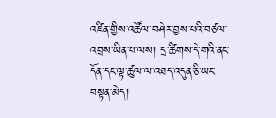འཛིན་གྱིས་འཚོལ་བཤེར་བྱས་པའི་བཙལ་འབྲས་ཡིན་པ་ལས། དྲ་ཚིགས་དེ་གའི་ནང་དོན་དང་ལྟ་ཚུལ་ལ་འཐད་འདུན་ཅི་ཡང་བསྟན་མེད།